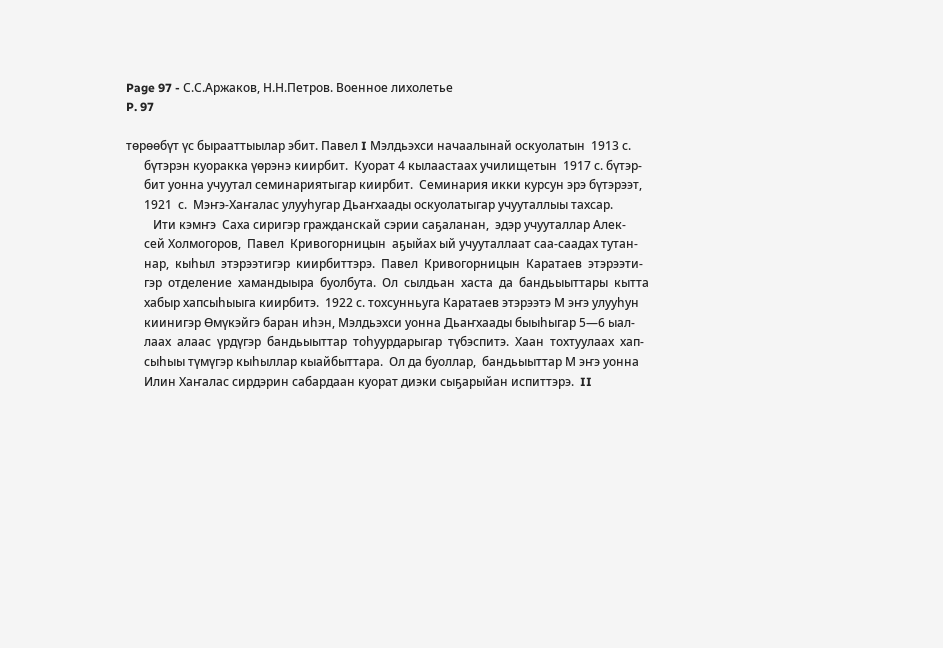Page 97 - С.С.Аржаков, Н.Н.Петров. Военное лихолетье
P. 97

төрөөбүт үс бырааттыылар эбит. Павел I Мэлдьэхси начаалынай оскуолатын  1913 с.
      бүтэрэн куоракка үөрэнэ киирбит.  Куорат 4 кылаастаах училищетын  1917 с. бүтэр-
      бит уонна учуутал семинариятыгар киирбит.  Семинария икки курсун эрэ бүтэрээт,
      1921  с.  Мэҥэ-Хаҥалас улууһугар Дьаҥхаады оскуолатыгар учууталлыы тахсар.
         Ити кэмҥэ  Саха сиригэр гражданскай сэрии саҕаланан,  эдэр учууталлар Алек-
      сей Холмогоров,  Павел  Кривогорницын  аҕыйах ый учууталлаат саа-саадах тутан-
      нар,  кыһыл  этэрээтигэр  киирбиттэрэ.  Павел  Кривогорницын  Каратаев  этэрээти-
      гэр  отделение  хамандыыра  буолбута.  Ол  сылдьан  хаста  да  бандьыыттары  кытта
      хабыр хапсыһыыга киирбитэ.  1922 с. тохсунньуга Каратаев этэрээтэ М эҥэ улууһун
      киинигэр Өмүкэйгэ баран иһэн, Мэлдьэхси уонна Дьаҥхаады быыһыгар 5—6 ыал-
      лаах  алаас  үрдүгэр  бандьыыттар  тоһуурдарыгар  түбэспитэ.  Хаан  тохтуулаах  хап-
      сыһыы түмүгэр кыһыллар кыайбыттара.  Ол да буоллар,  бандьыыттар М эҥэ уонна
      Илин Хаҥалас сирдэрин сабардаан куорат диэки сыҕарыйан испиттэрэ.  II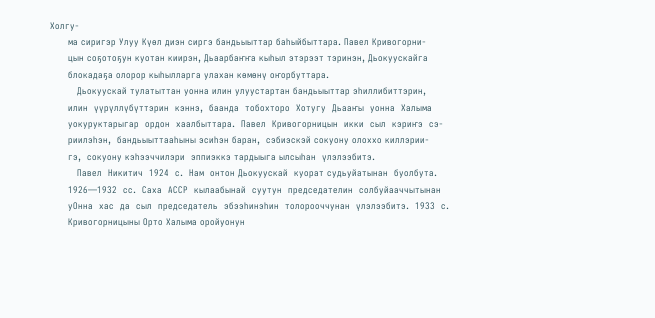Холгу-
      ма сиригэр Улуу Күөл диэн сиргэ бандьыыттар баһыйбыттара. Павел Кривогорни-
      цын соҕотоҕун куотан киирэн, Дьаарбаҥҥа кыһыл этэрээт тэринэн, Дьокуускайга
      блокадаҕа олорор кыһылларга улахан көмөнү оҥорбуттара.
         Дьокуускай тулатыттан уонна илин улуустартан бандьыыттар эһиллибиттэрин,
      илин  үүрүллүбүттэрин  кэннэ,  баанда  тобохторо  Хотугу  Дьааҥы  уонна  Халыма
      уокуруктарыгар  ордон  хаалбыттара.  Павел  Кривогорницын  икки  сыл  кэриҥэ  сэ-
      риилэһэн,  бандьыыттааһыны эсиһэн баран,  сэбиэскэй сокуону олоххо киллэрии-
      гэ,  сокуону кэһээччилэри  эппиэккэ тардыыга ылсыһан  үлэлээбитэ.
         Павел  Никитич  1924  с.  Нам  онтон Дьокуускай  куорат судьуйатынан  буолбута.
      1926—1932  сс.  Саха  АССР  кылаабынай  суутун  председателин  солбуйааччытынан
      уОнна  хас  да  сыл  председатель  эбээһинэһин  толорооччунан  үлэлээбитэ.  1933  с.
      Кривогорницыны Орто Халыма оройуонун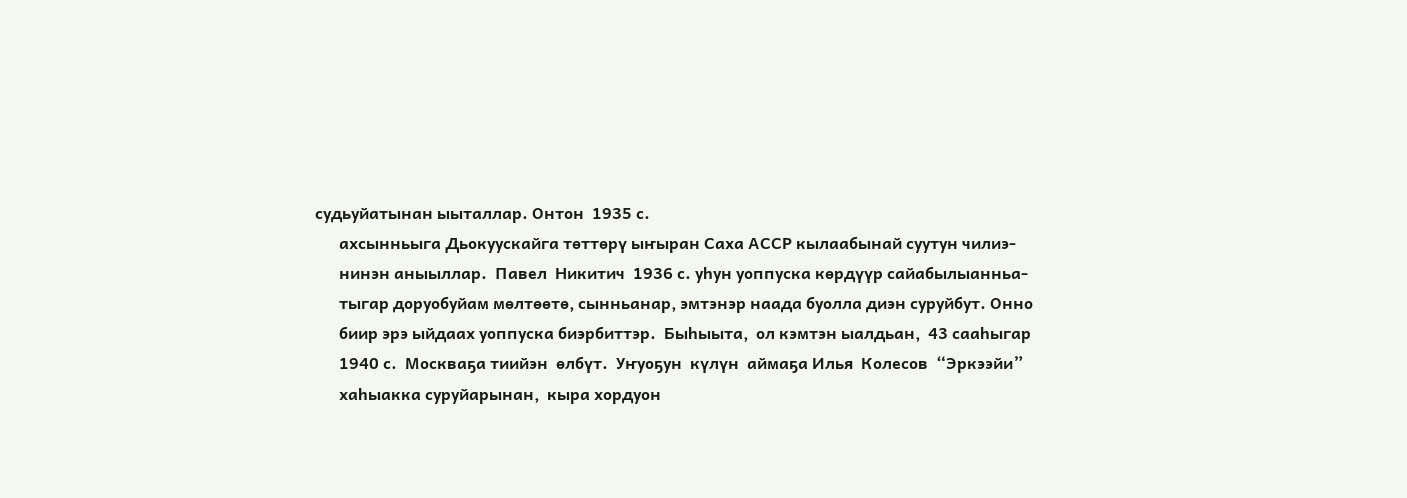судьуйатынан ыыталлар. Онтон  1935 с.
      ахсынньыга Дьокуускайга төттөрү ыҥыран Саха АССР кылаабынай суутун чилиэ-
      нинэн аныыллар.  Павел  Никитич  1936 с. уһун уоппуска көрдүүр сайабылыанньа-
      тыгар доруобуйам мөлтөөтө, сынньанар, эмтэнэр наада буолла диэн суруйбут. Онно
      биир эрэ ыйдаах уоппуска биэрбиттэр.  Быһыыта,  ол кэмтэн ыалдьан,  43 сааһыгар
      1940 с.  Москваҕа тиийэн  өлбүт.  Уҥуоҕун  күлүн  аймаҕа Илья  Колесов  “Эркээйи”
      хаһыакка суруйарынан,  кыра хордуон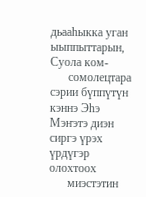дьааһыкка уган  ыыппыттарын,  Суола ком-
      сомолецтара сэрии бүппүтүн кэннэ Эһэ Мэҥэтэ диэн сиргэ үрэх үрдүгэр олохтоох
      миэстэтин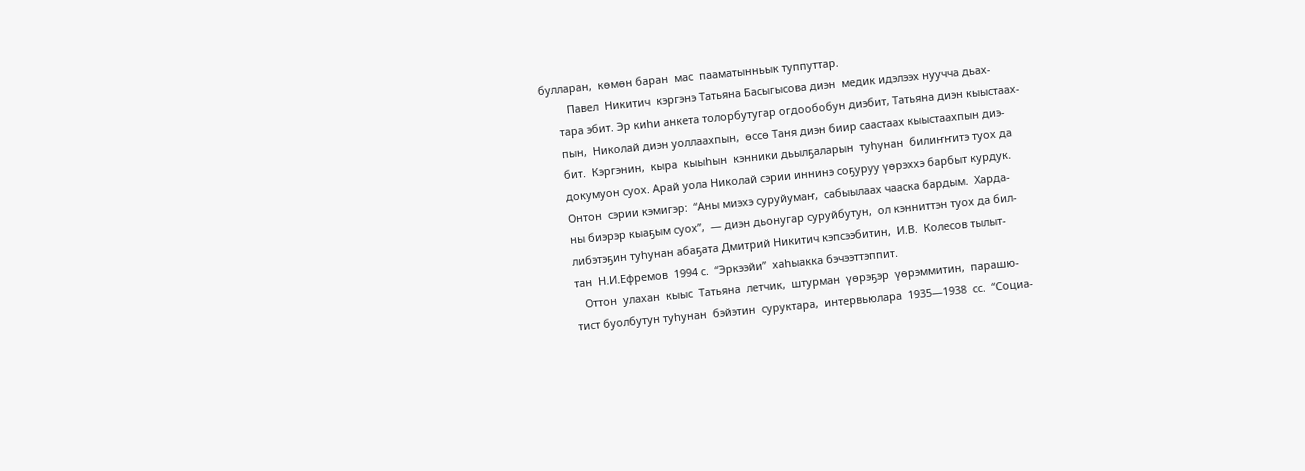булларан,  көмөн баран  мас  пааматынньык туппуттар.
         Павел  Никитич  кэргэнэ Татьяна Басыгысова диэн  медик идэлээх нуучча дьах-
      тара эбит. Эр киһи анкета толорбутугар огдообобун диэбит, Татьяна диэн кыыстаах-
      пын,  Николай диэн уоллаахпын,  өссө Таня диэн биир саастаах кыыстаахпын диэ-
      бит.  Кэргэнин,  кыра  кыыһын  кэнники дьылҕаларын  туһунан  билиҥҥитэ туох да
      докумуон суох. Арай уола Николай сэрии иннинэ соҕуруу үөрэххэ барбыт курдук.
      Онтон  сэрии кэмигэр:  “Аны миэхэ суруйумаҥ,  сабыылаах чааска бардым.  Харда-
      ны биэрэр кыаҕым суох”,  — диэн дьонугар суруйбутун,  ол кэнниттэн туох да бил-
      либэтэҕин туһунан абаҕата Дмитрий Никитич кэпсээбитин,  И.В.  Колесов тылыт-
      тан  Н.И.Ефремов  1994 с.  “Эркээйи”  хаһыакка бэчээттэппит.
         Оттон  улахан  кыыс  Татьяна  летчик,  штурман  үөрэҕэр  үөрэммитин,  парашю-
      тист буолбутун туһунан  бэйэтин  суруктара,  интервьюлара  1935—1938  сс.  “Социа-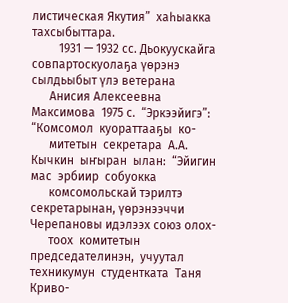листическая Якутия”  хаһыакка тахсыбыттара.
         1931 — 1932 сс. Дьокуускайга совпартоскуолаҕа үөрэнэ сылдьыбыт үлэ ветерана
      Анисия Алексеевна  Максимова  1975 с.  “Эркээйигэ”:  “Комсомол  куораттааҕы  ко-
      митетын  секретара  А.А.  Кычкин  ыҥыран  ылан:  “Эйигин  мас  эрбиир  собуокка
      комсомольскай тэрилтэ секретарынан, үөрэнээччи Черепановы идэлээх союз олох-
      тоох  комитетын  председателинэн,  учуутал  техникумун  студентката  Таня  Криво-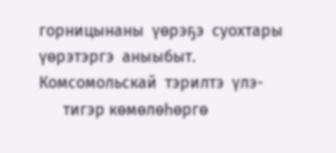горницынаны  үөрэҕэ  суохтары  үөрэтэргэ  аныыбыт.  Комсомольскай  тэрилтэ  үлэ-
      тигэр көмөлөһөргө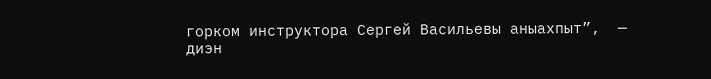горком инструктора Сергей Васильевы аныахпыт”,  — диэн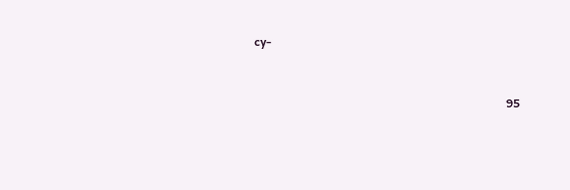су-


                                                                                    95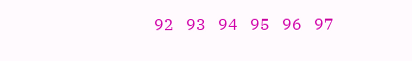92   93   94   95   96   97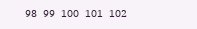98   99   100   101   102